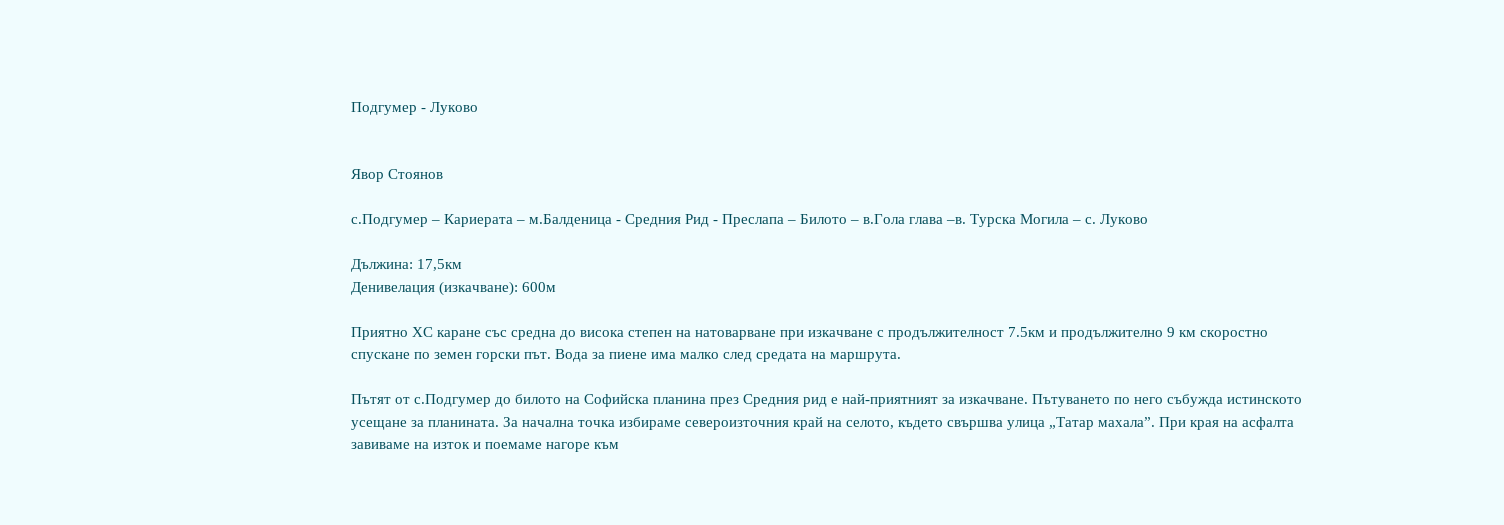Подгумер - Луково


Явор Стоянов

с.Подгумер – Кариерата – м.Балденица - Средния Рид - Преслапа – Билото – в.Гола глава –в. Турска Могила – с. Луково

Дължина: 17,5км
Денивелация (изкачване): 600м

Приятно ХС каране със средна до висока степен на натоварване при изкачване с продължителност 7.5км и продължително 9 км скоростно спускане по земен горски път. Вода за пиене има малко след средата на маршрута.

Пътят от с.Подгумер до билото на Софийска планина през Средния рид е най-приятният за изкачване. Пътуването по него събужда истинското усещане за планината. За начална точка избираме североизточния край на селото, където свършва улица „Татар махала”. При края на асфалта завиваме на изток и поемаме нагоре към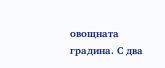овощната градина. С два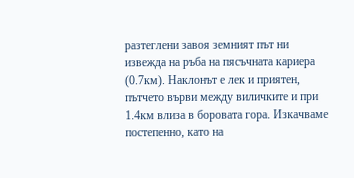разтеглени завоя земният път ни извежда на ръба на пясъчната кариера (0.7км). Наклонът е лек и приятен, пътчето върви между виличките и при 1.4км влиза в боровата гора. Изкачваме постепенно, като на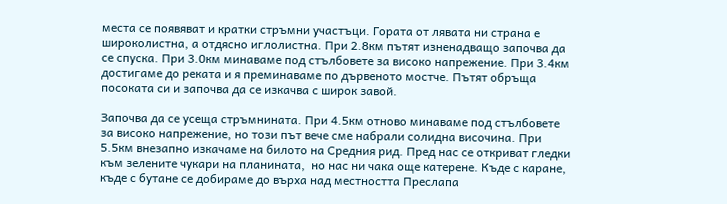места се появяват и кратки стръмни участъци. Гората от лявата ни страна е широколистна, а отдясно иглолистна. При 2.8км пътят изненадващо започва да се спуска. При 3.0км минаваме под стълбовете за високо напрежение. При 3.4км достигаме до реката и я преминаваме по дървеното мостче. Пътят обръща посоката си и започва да се изкачва с широк завой.

Започва да се усеща стръмнината. При 4.5км отново минаваме под стълбовете за високо напрежение, но този път вече сме набрали солидна височина. При 5.5км внезапно изкачаме на билото на Средния рид. Пред нас се откриват гледки към зелените чукари на планината,  но нас ни чака още катерене. Къде с каране, къде с бутане се добираме до върха над местността Преслапа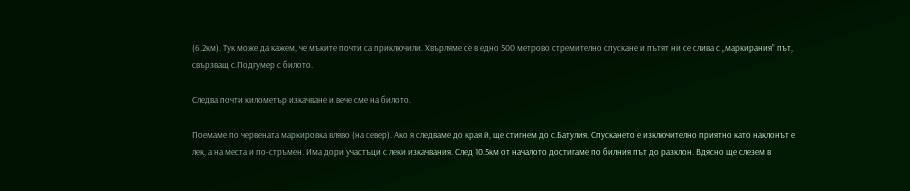(6.2км). Тук може да кажем, че мъките почти са приключили. Хвърляме се в едно 500 метрово стремително спускане и пътят ни се слива с „маркирания” път, свързващ с.Подгумер с билото.

Следва почти километър изкачване и вече сме на билото.

Поемаме по червената маркировка вляво (на север). Ако я следваме до края й, ще стигнем до с.Батулия. Спускането е изключително приятно като наклонът е лек, а на места и по-стръмен. Има дори участъци с леки изкачвания. След 10.5км от началото достигаме по билния път до разклон. Вдясно ще слезем в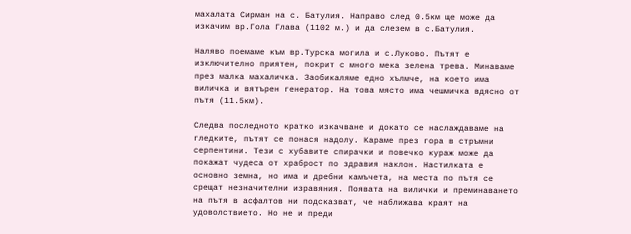махалата Сирман на с. Батулия. Направо след 0.5км ще може да изкачим вр.Гола Глава (1102 м.) и да слезем в с.Батулия.

Наляво поемаме към вр.Турска могила и с.Луково. Пътят е изключително приятен, покрит с много мека зелена трева. Минаваме през малка махаличка. Заобикаляме едно хълмче, на което има виличка и вятърен генератор. На това място има чешмичка вдясно от пътя (11.5км).

Следва последното кратко изкачване и докато се наслаждаваме на гледките, пътят се понася надолу. Караме през гора в стръмни серпентини. Тези с хубавите спирачки и повечко кураж може да покажат чудеса от храброст по здравия наклон. Настилката е основно земна, но има и дребни камъчета, на места по пътя се срещат незначителни изравяния. Появата на вилички и преминаването на пътя в асфалтов ни подсказват, че наближава краят на удоволствието. Но не и преди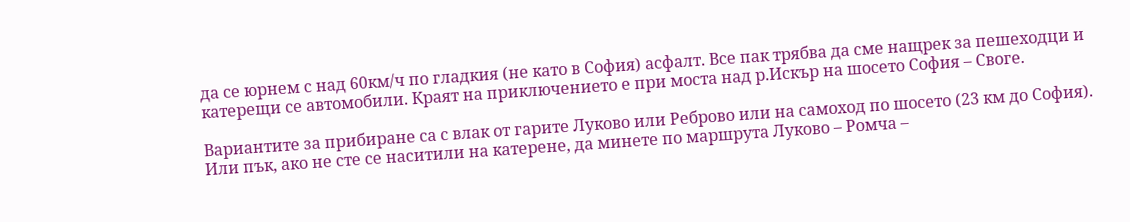да се юрнем с над 60км/ч по гладкия (не като в София) асфалт. Все пак трябва да сме нащрек за пешеходци и катерещи се автомобили. Краят на приключението е при моста над р.Искър на шосето София – Своге.

Вариантите за прибиране са с влак от гарите Луково или Реброво или на самоход по шосето (23 км до София). Или пък, ако не сте се наситили на катерене, да минете по маршрута Луково – Ромча –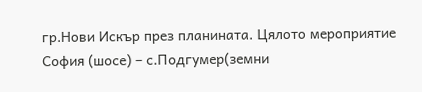гр.Нови Искър през планината. Цялото мероприятие София (шосе) – с.Подгумер(земни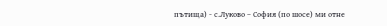пътища) - с.Луково – София (по шосе) ми отне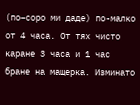(по–соро ми даде) по-малко от 4 часа. От тях чисто каране 3 часа и 1 час бране на мащерка. Изминато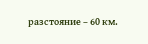разстояние – 60 км.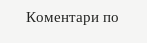Коментари по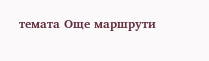темата Още маршрути